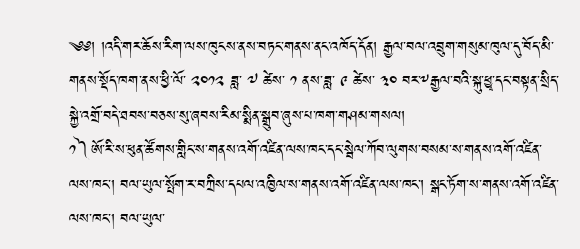༄༅། །འདི་གར་ཆོས་རིག་ལས་ཁུངས་ནས་བཏང་གནས་ནང་འཁོད་དོན། རྒྱལ་བལ་འབྲུག་གསུམ་ཁུལ་དུ་བོད་མི་གནས་སྡོད་ཁག་ནས་ཕྱི་ལོ་ ༢༠༡༢ ཟླ་ ༧ ཚེས་ ༡ ནས་ཟླ་ ༩ ཚེས་ ༣༠ བར་༸རྒྱལ་བའི་སྐུ་ཕྱྭ་དང་བསྟན་སྲིད་སྐྱེ་འགྲོ་བདེ་ཐབས་བཅས་སུ་ཞབས་རིམ་སྨིན་སྒྲུབ་ཞུས་པ་ཁག་གཤམ་གསལ།
༡༽ཨོ་རི་ས་ཕུན་ཚོགས་གླིང་ས་གནས་འགོ་འཛིན་ལས་ཁང་དང་སྦེལ་ཀོབ་ལུགས་བསམ་ས་གནས་འགོ་འཛིན་ལས་ཁང་། བལ་ཡུལ་སྤོག་ར་བཀྲིས་དཔལ་འཁྱིལ་ས་གནས་འགོ་འཛིན་ལས་ཁང་། སྒང་ཏོག་ས་གནས་འགོ་འཛིན་ལས་ཁང་། བལ་ཡུལ་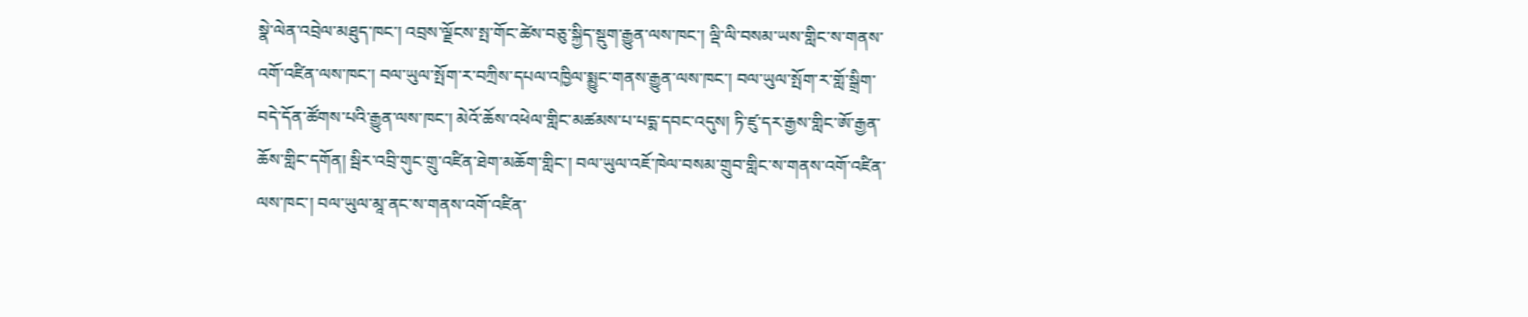སྣེ་ལེན་འབྲེལ་མཐུད་ཁང་། འབྲས་ལྗོངས་སྤ་གོང་ཚེས་བཅུ་སྐྱིད་སྡུག་རྒྱུན་ལས་ཁང་། ལྡི་ལི་བསམ་ཡས་གླིང་ས་གནས་འགོ་འཛིན་ལས་ཁང་། བལ་ཡུལ་སྤོག་ར་བཀྲིས་དཔལ་འཁྱིལ་སྨྱུང་གནས་རྒྱུན་ལས་ཁང་། བལ་ཡུལ་སྤོག་ར་གློ་སྒྲིག་བདེ་དོན་ཚོགས་པའི་རྒྱུན་ལས་ཁང་། མེའོ་ཆོས་འཕེལ་གླིང་མཚམས་པ་པདྨ་དབང་འདུས། ཏི་ཛུ་དར་རྒྱས་གླིང་ཨོ་རྒྱན་ཆོས་གླིང་དགོན། སྦིར་འབྲི་གུང་གྲུ་འཛིན་ཐེག་མཆོག་གླིང་། བལ་ཡུལ་འཇོ་ཁེལ་བསམ་གྲུབ་གླིང་ས་གནས་འགོ་འཛིན་ལས་ཁང་། བལ་ཡུལ་མཱ་ནང་ས་གནས་འགོ་འཛིན་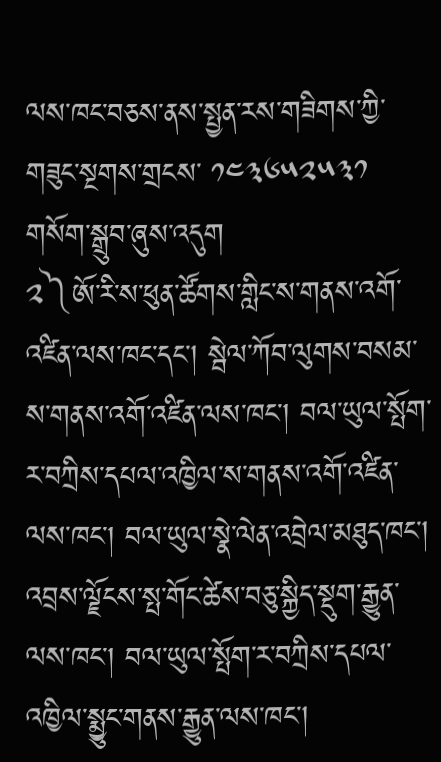ལས་ཁང་བཅས་ནས་སྤྱན་རས་གཟིགས་ཀྱི་གཟུང་སྔགས་གྲངས་ ༡༤༣༦༥༢༥༣༡ གསོག་སྒྲུབ་ཞུས་འདུག
༢༽ཨོ་རི་ས་ཕུན་ཚོགས་གླིང་ས་གནས་འགོ་འཛིན་ལས་ཁང་དང་། སྦེལ་ཀོབ་ལུགས་བསམ་ས་གནས་འགོ་འཛིན་ལས་ཁང་། བལ་ཡུལ་སྤོག་ར་བཀྲིས་དཔལ་འཁྱིལ་ས་གནས་འགོ་འཛིན་ལས་ཁང་། བལ་ཡུལ་སྣེ་ལེན་འབྲེལ་མཐུད་ཁང་། འབྲས་ལྗོངས་སྤ་གོང་ཚེས་བཅུ་སྐྱིད་སྡུག་རྒྱུན་ལས་ཁང་། བལ་ཡུལ་སྤོག་ར་བཀྲིས་དཔལ་འཁྱིལ་སྨྱུང་གནས་རྒྱུན་ལས་ཁང་།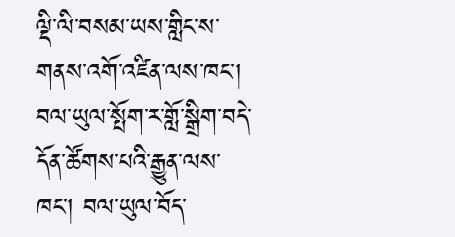ལྡི་ལི་བསམ་ཡས་གླིང་ས་གནས་འགོ་འཛིན་ལས་ཁང་། བལ་ཡུལ་སྤོག་ར་གློ་སྒྲིག་བདེ་དོན་ཚོགས་པའི་རྒྱུན་ལས་ཁང་། བལ་ཡུལ་བོད་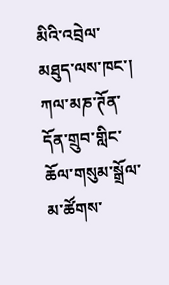མིའི་འབྲེལ་མཐུད་ལས་ཁང་། ཀལ་མཎ་ཊོན་དོན་གྲུབ་གླིང་ཆོལ་གསུམ་སྒྲོལ་མ་ཚོགས་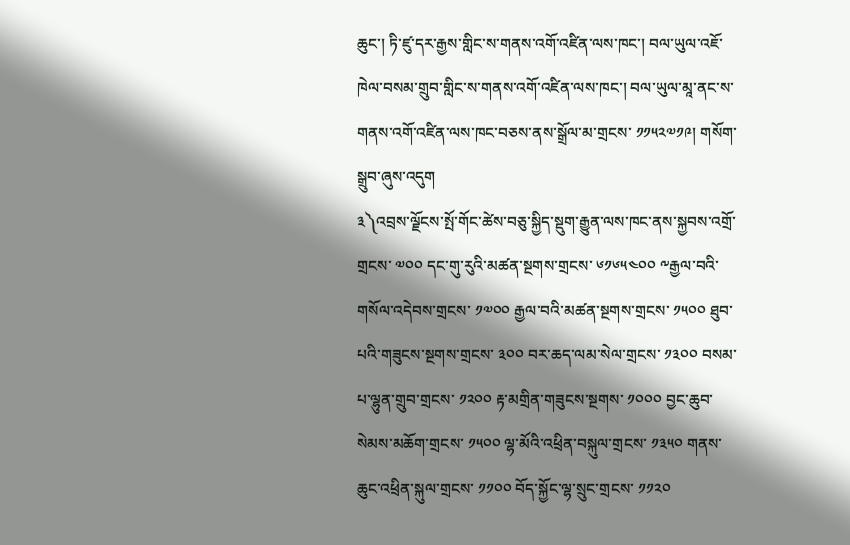ཆུང་། ཏི་ཛུ་དར་རྒྱས་གླིང་ས་གནས་འགོ་འཛིན་ལས་ཁང་། བལ་ཡུལ་འཇོ་ཁེལ་བསམ་གྲུབ་གླིང་ས་གནས་འགོ་འཛིན་ལས་ཁང་། བལ་ཡུལ་མཱ་ནང་ས་གནས་འགོ་འཛིན་ལས་ཁང་བཅས་ནས་སྒྲོལ་མ་གྲངས་ ༡༡༥༢༧༡༩། གསོག་སྒྲུབ་ཞུས་འདུག
༣༽འབྲས་ལྗོངས་སྤོ་གོང་ཚེས་བཅུ་སྐྱིད་སྡུག་རྒྱུན་ལས་ཁང་ནས་སྐྱབས་འགྲོ་གྲངས་ ༧༠༠ དང་གུ་རུའི་མཚན་སྔགས་གྲངས་ ༦༡༦༥༤༠༠ ༸རྒྱལ་བའི་གསོལ་འདེབས་གྲངས་ ༡༧༠༠ རྒྱལ་བའི་མཚན་སྔགས་གྲངས་ ༡༥༠༠ ཐུབ་པའི་གཟུངས་སྔགས་གྲངས་ ༣༠༠ བར་ཆད་ལམ་སེལ་གྲངས་ ༡༣༠༠ བསམ་པ་ལྷུན་གྲུབ་གྲངས་ ༡༢༠༠ རྟ་མགྲིན་གཟུངས་སྔགས་ ༡༠༠༠ བྱང་ཆུབ་སེམས་མཆོག་གྲངས་ ༡༥༠༠ ལྷ་མོའི་འཕྲིན་བསྐུལ་གྲངས་ ༡༣༥༠ གནས་ཆུང་འཕྲིན་སྐུལ་གྲངས་ ༡༡༠༠ བོད་སྐྱོང་ལྷ་སྲུང་གྲངས་ ༡༡༢༠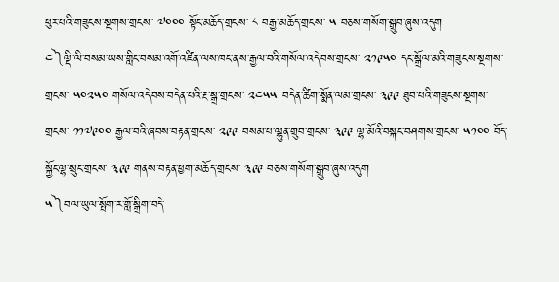ཕུར་པའི་གཟུངས་སྔགས་གྲངས་ ༧༠༠༠ སྟོང་མཆོད་གྲངས་ ༨ བརྒྱ་མཆོད་གྲངས་ ༥ བཅས་གསོག་སྒྲུབ་ཞུས་འདུག
༤༽ལྡི་ལི་བསམ་ཡས་གླིང་བསམ་འགོ་འཛིན་ལས་ཁང་ནས་རྒྱལ་བའི་གསོལ་འདེབས་གྲངས་ ༢༡༩༥༠ དང་སྒྲོལ་མའི་གཟུངས་སྔགས་གྲངས་ ༥༠༢༥༠ གསོལ་འདེབས་བདེན་པའི་རྔ་སྒྲ་གྲངས་ ༢༤༥༥ བདེན་ཚིག་སྨོན་ལམ་གྲངས་ ༣༩༩ ཐུབ་པའི་གཟུངས་སྔགས་གྲངས་ ༡༡༧༩༠༠ རྒྱལ་བའི་ཞབས་བརྟན་གྲངས་ ༢༩༩ བསམ་པ་ལྷུན་གྲུབ་གྲངས་ ༣༩༩ ལྷ་མོའི་བསྐང་བཤགས་གྲངས་ ༥༡༠༠ བོད་སྐྱོང་ལྷ་སྲུང་གྲངས་ ༣༩༩ གནས་བརྟན་ཕྱག་མཆོད་གྲངས་ ༣༩༩ བཅས་གསོག་སྒྲུབ་ཞུས་འདུག
༥༽བལ་ཡུལ་སྤོག་ར་གློ་སྒྲིག་བདེ་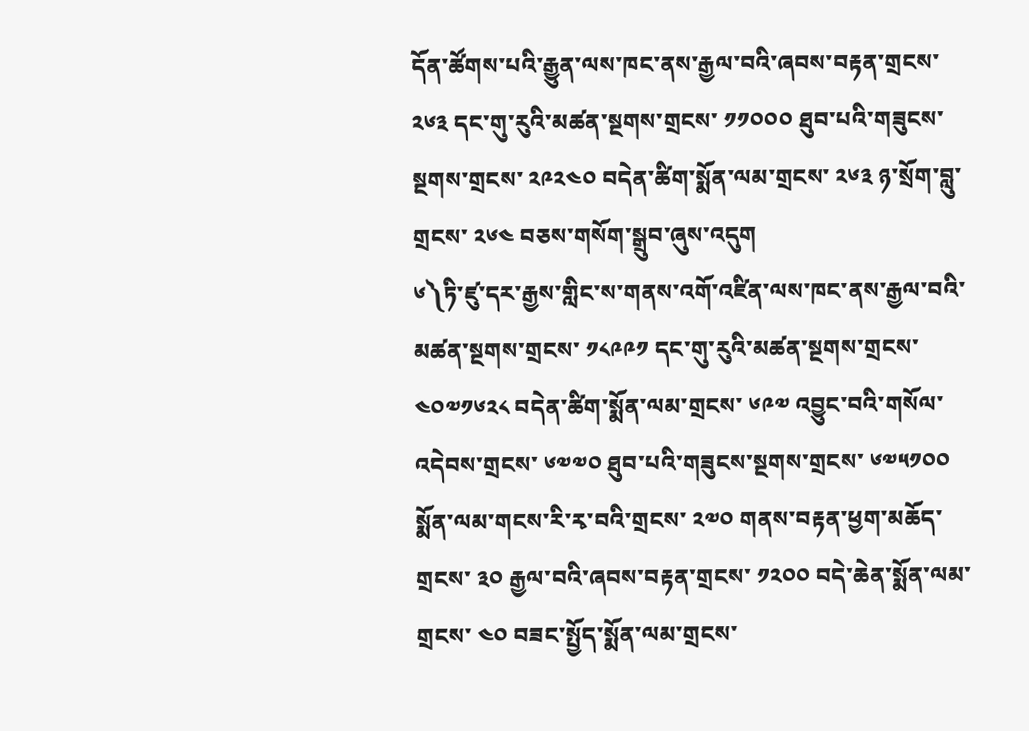དོན་ཚོགས་པའི་རྒྱུན་ལས་ཁང་ནས་རྒྱལ་བའི་ཞབས་བརྟན་གྲངས་ ༢༦༣ དང་གུ་རུའི་མཚན་སྔགས་གྲངས་ ༡༡༠༠༠ ཐུབ་པའི་གཟུངས་སྔགས་གྲངས་ ༢༩༢༤༠ བདེན་ཚིག་སྨོན་ལམ་གྲངས་ ༢༦༣ ཉ་སྲོག་བླུ་གྲངས་ ༢༦༤ བཅས་གསོག་སྒྲུབ་ཞུས་འདུག
༦༽ཏི་ཛུ་དར་རྒྱས་གླིང་ས་གནས་འགོ་འཛིན་ལས་ཁང་ནས་རྒྱལ་བའི་མཚན་སྔགས་གྲངས་ ༡༨༩༩༡ དང་གུ་རུའི་མཚན་སྔགས་གྲངས་ ༤༠༧༡༦༢༨ བདེན་ཚིག་སྨོན་ལམ་གྲངས་ ༦༩༧ འབྱུང་བའི་གསོལ་འདེབས་གྲངས་ ༦༧༧༠ ཐུབ་པའི་གཟུངས་སྔགས་གྲངས་ ༦༧༥༡༠༠ སྨོན་ལམ་གངས་རི་རྭ་བའི་གྲངས་ ༢༧༠ གནས་བརྟན་ཕྱག་མཆོད་གྲངས་ ༣༠ རྒྱལ་བའི་ཞབས་བརྟན་གྲངས་ ༡༢༠༠ བདེ་ཆེན་སྨོན་ལམ་གྲངས་ ༤༠ བཟང་སྤྱོད་སྨོན་ལམ་གྲངས་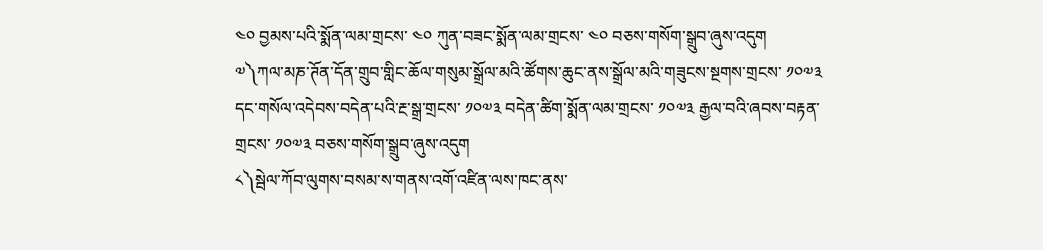༤༠ བྱམས་པའི་སྨོན་ལམ་གྲངས་ ༤༠ ཀུན་བཟང་སྨོན་ལམ་གྲངས་ ༤༠ བཅས་གསོག་སྒྲུབ་ཞུས་འདུག
༧༽ཀལ་མཎ་ཊོན་དོན་གྲུབ་གླིང་ཆོལ་གསུམ་སྒྲོལ་མའི་ཚོགས་ཆུང་ནས་སྒྲོལ་མའི་གཟུངས་སྔགས་གྲངས་ ༡༠༧༣ དང་གསོལ་འདེབས་བདེན་པའི་རྔ་སྒྲ་གྲངས་ ༡༠༧༣ བདེན་ཚིག་སྨོན་ལམ་གྲངས་ ༡༠༧༣ རྒྱལ་བའི་ཞབས་བརྟན་གྲངས་ ༡༠༧༣ བཅས་གསོག་སྒྲུབ་ཞུས་འདུག
༨༽སྦེལ་ཀོབ་ལུགས་བསམ་ས་གནས་འགོ་འཛིན་ལས་ཁང་ནས་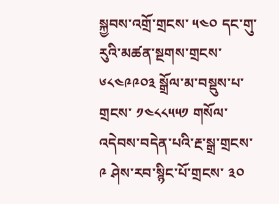སྐྱབས་འགྲོ་གྲངས་ ༥༤༠ དང་གུ་རུའི་མཚན་སྔགས་གྲངས་ ༦༨༤༩༩༠༣ སྒྲོལ་མ་བསྡུས་པ་གྲངས་ ༡༤༨༨༥༥༡ གསོལ་འདེབས་བདེན་པའི་རྔ་སྒྲ་གྲངས་ ༩ ཤེས་རབ་སྙིང་པོ་གྲངས་ ༣༠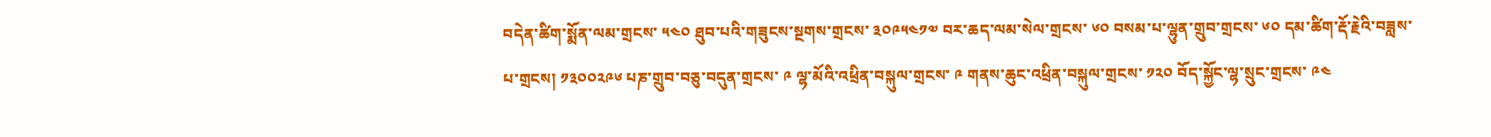བདེན་ཚིག་སྨོན་ལམ་གྲངས་ ༥༤༠ ཐུབ་པའི་གཟུངས་སྔགས་གྲངས་ ༣༠༩༥༤༡༧ བར་ཆད་ལམ་སེལ་གྲངས་ ༦༠ བསམ་པ་ལྷུན་གྲུབ་གྲངས་ ༦༠ དམ་ཚིག་རྡོ་རྗེའི་བཟླས་པ་གྲངས། ༡༣༠༠༢༩༦ པཎ་གྲུབ་བཅུ་བདུན་གྲངས་ ༩ ལྷ་མོའི་འཕྲིན་བསྐུལ་གྲངས་ ༩ གནས་ཆུང་འཕྲིན་བསྐུལ་གྲངས་ ༡༢༠ བོད་སྐྱོང་ལྷ་སྲུང་གྲངས་ ༩༤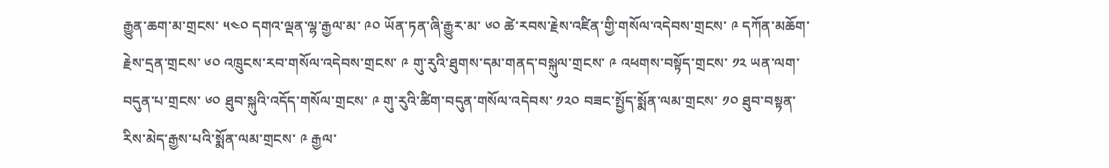རྒྱུན་ཆག་མ་གྲངས་ ༥༤༠ དགའ་ལྡན་ལྷ་རྒྱལ་མ་ ༩༠ ཡོན་ཏན་ཞི་རྒྱུར་མ་ ༦༠ ཚེ་རབས་རྗེས་འཛིན་གྱི་གསོལ་འདེབས་གྲངས་ ༩ དཀོན་མཆོག་རྗེས་དྲན་གྲངས་ ༦༠ འཁྲུངས་རབ་གསོལ་འདེབས་གྲངས་ ༩ གུ་རུའི་ཐུགས་དམ་གནད་བསྐུལ་གྲངས་ ༩ འཕགས་བསྟོད་གྲངས་ ༡༢ ཡན་ལག་བདུན་པ་གྲངས་ ༦༠ ཐུབ་སྐུའི་འདོད་གསོལ་གྲངས་ ༩ གུ་རུའི་ཚིག་བདུན་གསོལ་འདེབས་ ༡༢༠ བཟང་སྤྱོད་སྨོན་ལམ་གྲངས་ ༡༠ ཐུབ་བསྟན་རིས་མེད་རྒྱས་པའི་སྨོན་ལམ་གྲངས་ ༩ རྒྱལ་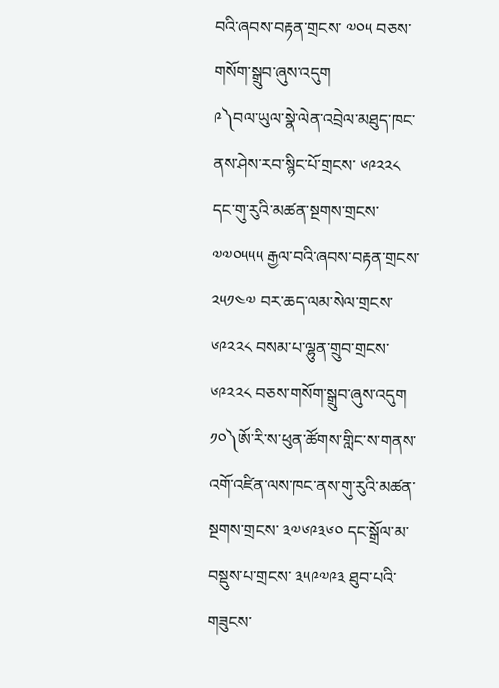བའི་ཞབས་བརྟན་གྲངས་ ༧༠༥ བཅས་གསོག་སྒྲུབ་ཞུས་འདུག
༩༽བལ་ཡུལ་སྣེ་ལེན་འབྲེལ་མཐུད་ཁང་ནས་ཤེས་རབ་སྙིང་པོ་གྲངས་ ༦༩༢༢༨ དང་གུ་རུའི་མཚན་སྔགས་གྲངས་ ༧༧༠༥༥༥ རྒྱལ་བའི་ཞབས་བརྟན་གྲངས་ ༢༥༡༤༧ བར་ཆད་ལམ་སེལ་གྲངས་ ༦༩༢༢༨ བསམ་པ་ལྷུན་གྲུབ་གྲངས་ ༦༩༢༢༨ བཅས་གསོག་སྒྲུབ་ཞུས་འདུག
༡༠༽ཨོ་རི་ས་ཕུན་ཚོགས་གླིང་ས་གནས་འགོ་འཛིན་ལས་ཁང་ནས་གུ་རུའི་མཚན་སྔགས་གྲངས་ ༣༧༦༩༣༦༠ དང་སྒྲོལ་མ་བསྡུས་པ་གྲངས་ ༣༥༩༧༩༣ ཐུབ་པའི་གཟུངས་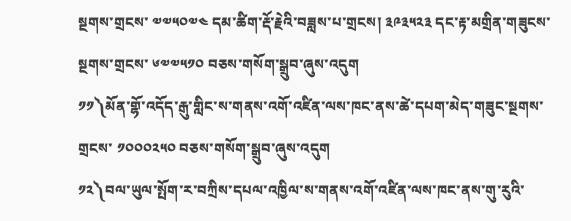སྔགས་གྲངས་ ༧༧༥༠༧༤ དམ་ཚིག་རྡོ་རྗེའི་བཟླས་པ་གྲངས། ༣༩༣༥༢༣ དང་རྟ་མགྲིན་གཟུངས་སྔགས་གྲངས་ ༦༧༧༥༡༠ བཅས་གསོག་སྒྲུབ་ཞུས་འདུག
༡༡༽མོན་གྷོ་འདོད་རྒུ་གླིང་ས་གནས་འགོ་འཛིན་ལས་ཁང་ནས་ཚེ་དཔག་མེད་གཟུང་སྔགས་གྲངས་ ༡༠༠༠༢༥༠ བཅས་གསོག་སྒྲུབ་ཞུས་འདུག
༡༢༽བལ་ཡུལ་སྤོག་ར་བཀྲིས་དཔལ་འཁྱིལ་ས་གནས་འགོ་འཛིན་ལས་ཁང་ནས་གུ་རུའི་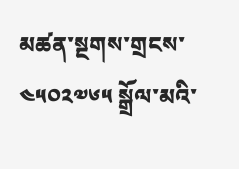མཚན་སྔགས་གྲངས་ ༤༥༠༢༧༦༥ སྒྲོལ་མའི་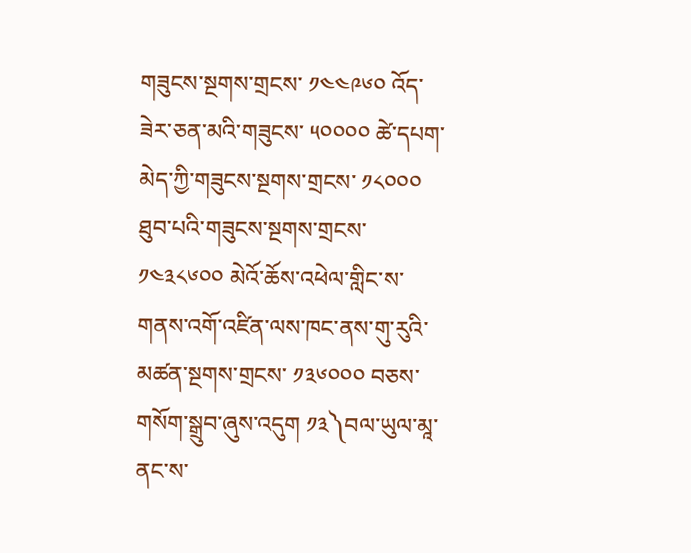གཟུངས་སྔགས་གྲངས་ ༡༤༤༩༦༠ འོད་ཟེར་ཅན་མའི་གཟུངས་ ༥༠༠༠༠ ཚེ་དཔག་མེད་ཀྱི་གཟུངས་སྔགས་གྲངས་ ༡༨༠༠༠ ཐུབ་པའི་གཟུངས་སྔགས་གྲངས་ ༡༤༣༨༦༠༠ མེའོ་ཆོས་འཕེལ་གླིང་ས་གནས་འགོ་འཛིན་ལས་ཁང་ནས་གུ་རུའི་མཚན་སྔགས་གྲངས་ ༡༣༦༠༠༠ བཅས་གསོག་སྒྲུབ་ཞུས་འདུག ༡༣༽བལ་ཡུལ་མཱ་ནང་ས་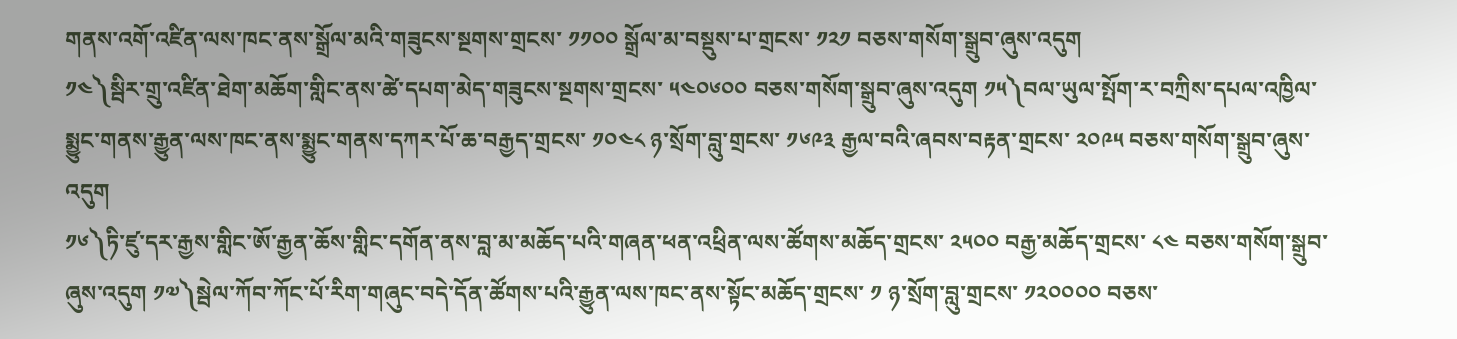གནས་འགོ་འཛིན་ལས་ཁང་ནས་སྒྲོལ་མའི་གཟུངས་སྔགས་གྲངས་ ༡༡༠༠ སྒྲོལ་མ་བསྡུས་པ་གྲངས་ ༡༢༡ བཅས་གསོག་སྒྲུབ་ཞུས་འདུག
༡༤༽སྦིར་གྲུ་འཛིན་ཐེག་མཆོག་གླིང་ནས་ཚེ་དཔག་མེད་གཟུངས་སྔགས་གྲངས་ ༥༤༠༦༠༠ བཅས་གསོག་སྒྲུབ་ཞུས་འདུག ༡༥༽བལ་ཡུལ་སྤོག་ར་བཀྲིས་དཔལ་འཁྱིལ་སྨྱུང་གནས་རྒྱུན་ལས་ཁང་ནས་སྨྱུང་གནས་དཀར་པོ་ཆ་བརྒྱད་གྲངས་ ༡༠༤༨ ཉ་སྲོག་བླུ་གྲངས་ ༡༦༩༣ རྒྱལ་བའི་ཞབས་བརྟན་གྲངས་ ༢༠༩༥ བཅས་གསོག་སྒྲུབ་ཞུས་འདུག
༡༦༽ཏི་ཛུ་དར་རྒྱས་གླིང་ཨོ་རྒྱན་ཆོས་གླིང་དགོན་ནས་བླ་མ་མཆོད་པའི་གཞན་ཕན་འཕྲིན་ལས་ཚོགས་མཆོད་གྲངས་ ༢༥༠༠ བརྒྱ་མཆོད་གྲངས་ ༨༤ བཅས་གསོག་སྒྲུབ་ཞུས་འདུག ༡༧༽སྦེལ་ཀོབ་ཀོང་པོ་རིག་གཞུང་བདེ་དོན་ཚོགས་པའི་རྒྱུན་ལས་ཁང་ནས་སྟོང་མཆོད་གྲངས་ ༡ ཉ་སྲོག་བླུ་གྲངས་ ༡༢༠༠༠༠ བཅས་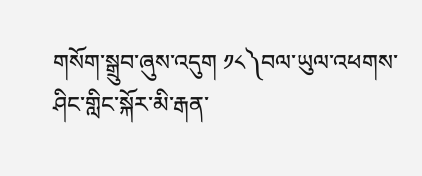གསོག་སྒྲུབ་ཞུས་འདུག ༡༨༽བལ་ཡུལ་འཕགས་ཤིང་གླིང་སྐོར་མི་རྒན་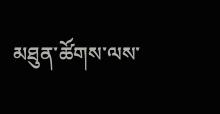མཐུན་ཚོགས་ལས་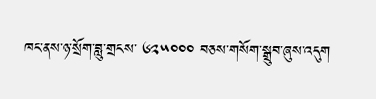ཁང་ནས་ཉ་སྲོག་བླུ་གྲངས་ ༦༢༥༠༠༠ བཅས་གསོག་སྒྲུབ་ཞུས་འདུག